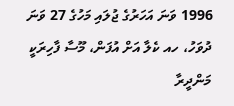1996 ވަނަ އަހަރުގެ ޖުލައި މަހުގެ 27 ވަނަ ދުވަހު، ހއ ކެލާ އަށް އުފަން، މޫސާ ފާހިރަކީ މަންދީރާ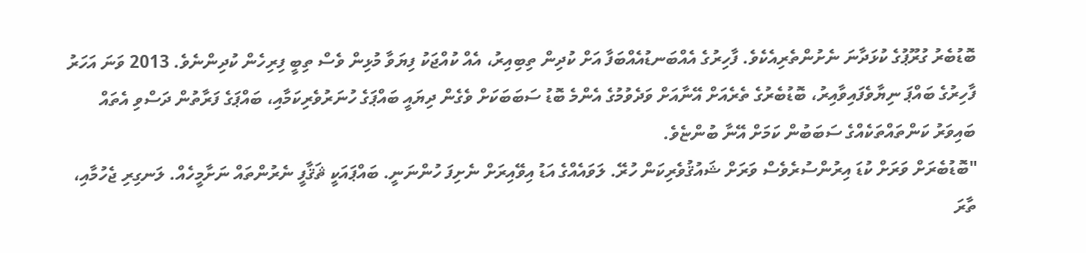ބޮޑުބެރު ގުރޫޕުގެ ކުޅަދާނަ ނެށުންތެރިއެކެވެ. ފާހިރުގެ އެއްބަނޑުއެއްބަފާ އަށް ކުދިން ތިބިއިރު، އެއް ކުއްޖަކު ފިޔަވާ މުޅިން ވެސް ތިބީ ފިރިހެން ކުދިންނެވެ. 2013 ވަނަ އަހަރު ފާހިރުގެ ބައްޕަ ނިޔާވެފައިވާއިރު، ބޮޑުބެރުގެ ތެރެއަށް އޭނާއަށް ވަދެވުމުގެ އެންމެ ބޮޑު ސަބަބަކަށް ވެގެން ދިޔައީ ބައްޕަގެ ހުނަރުވެރިކަމާއި، ބައްޕަގެ ފަރާތުން ދަސްވި އެތައް ބައިވަރު ކަންތައްތަކެއްގެ ސަބަބުން ކަމަށް އޭނާ ބުންޏެވެ.
"ބޮޑުބެރަށް ވަރަށް ކުޑަ އިރުންސުރެވެސް ވަރަށް ޝައުޤުވެރިކަން ހުރޭ. ލަވައެއްގެ އަޑު އިވޭއިރަށް ނެށިފަ ހުންނަނީ. ބައްޕައަކީ ޘަޤާފީ ނެރުންތައް ނަށާމީހެއް. ލަނގިރި ޖެހުމާއި، ތާރަ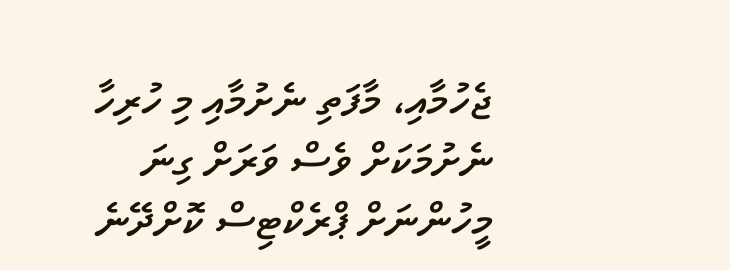ޖެހުމާއި، މާފަތި ނެށުމާއި މި ހުރިހާ ނެށުމަކަށް ވެސް ވަރަށް ގިނަ މީހުންނަށް ޕްރެކްޓިސް ކޮށްދޭނެ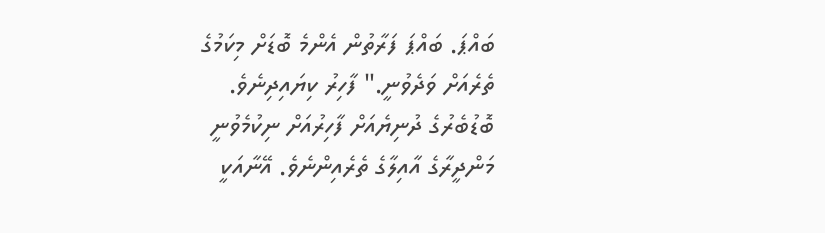ބައްޕަ. ބައްޕަ ފަރާތުން އެންމެ ބޮޑަށް މިކަމުގެ ތެރެއަށް ވަދެވުނީ." ފާހިރު ކިޔައިދިނެވެ.
ބޮޑުބެރުގެ ދުނިޔެއަށް ފާހިރުއަށް ނިކުމެވުނީ މަންދީރާގެ އާއިލާގެ ތެރެއިންނެވެ. އޭނާއަކީ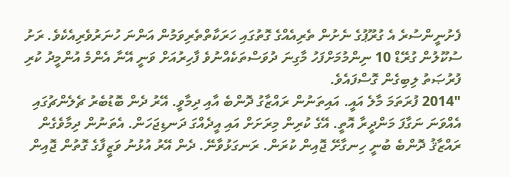ފެށުނީންސުރެ އެ ގުރޫޕުގެ ނެށުން ތެރިއެއްގެ ގޮތުގައި ހަރަކާތްތެރިވަމުން އަންނަ ހުނަރުވެރިއެކެވެ. ރަށު ސުކޫލުން ގުރޭޑް 10 ނިންމުމަށްފަހު މާގިނަ ދުވަސްތަކެއްނުވެ ފާހިރުއަށް ވަނީ އޭނާ އެންމެ އުންމީދު ކުރި ފުރުޞަތު ލިބިގެން ގޮސްފައެވެ.
"2014 ފުރަތަމަ މާލެ އައީ. އައިތަނުން ރައްޒާގު ދޮންބެ އާއި ދިމާވީ. އޭރު ދެން ބޮޑުބެރު ޗެލެންޗުގައި އެއްވަނަ ނަގާފަ މަންދީރާ އޮތީ. އޭގެ ކުރިން މިރަށަށް އައި އީދެއްގަ ދަނޑިޖަހަން. އެތަނުން ދިމާވެގެން ރައްޒާޤު ދޮންބެ ބުނީ ހިނގާށޭ ޖޮއިން ކުރަން. ރަނގަޅުވާނޭ. ދެން އޭރު އުޅުނު ވަޒީފާގެ ގޮތުން ޖޮއިން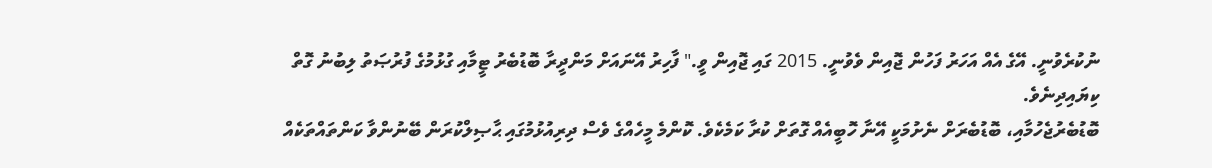ނުކުރެވުނީ. އޭގެ އެއް އަހަރު ފަހުން ޖޮއިން ވެވުނީ. 2015 ގައި ޖޮއިން ވީ." ފާހިރު އޭނައަށް މަންދީރާ ބޮޑުބެރު ޓީމާއި ގުޅުމުގެ ފުރުޞަތު ލިބުނު ގޮތް ކިޔައިދިނެވެ.
ބޮޑުބެރުޖެހުމާއި، ބޮޑުބެރަށް ނެށުމަކީ އޭނާ ހޮބީއެއް ގޮތަށް ކުރާ ކަމެކެވެ. ކޮންމެ މީހެއްގެ ވެސް ދިރިއުޅުމުގައި ޙާޞިލްކުރަން ބޭނުންވާ ކަންތައްތަކެއް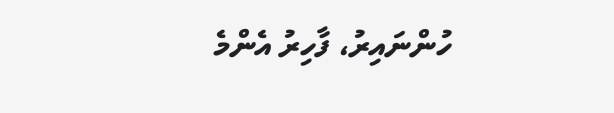ހުންނައިރު، ފާހިރު އެންމެ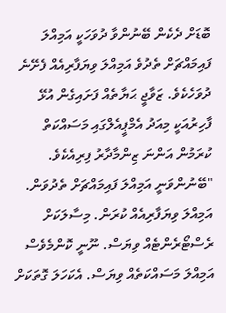ބޮޑަށް ދެކެން ބޭނުންވާ ދުވަހަކީ އަމިއްލަ ފައިމައްޗަށް ތެދުވެ އަމިއްލަ ވިޔަފާރިއެއް ފެށޭނެ ދުވަހެކެވެ. ޒަވާޖީ ޙަޔާތެއް ފަށައިގެން އުޅޭ ފާހިރުއަކީ މިއަދު އެމްޕީއެލްގައި މަސައްކަތް ކުރަމުން އަންނަ ޒިންމާދާރު ފިރިއެކެވެ.
"ބޭނުންވަނީ އަމިއްލަ ފައިމައްޗަށް ތެދުވަން. އަމިއްލަ ވިޔަފާރިއެއް ކުރަން. މިސާލަކަށް ރެސްޓޯރެންޓެއް ވިޔަސް. ނޫނީ ކޮންމެވެސް އަމިއްލަ މަސައްކަތެއް ވިޔަސް. އެކަހަލަ ގޮތަކަށް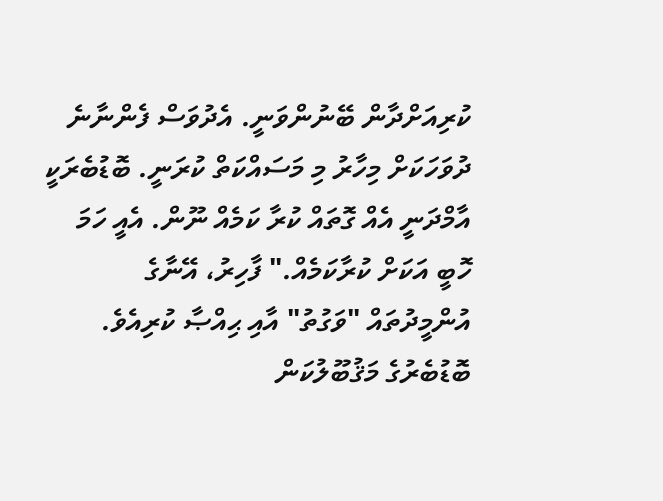ކުރިއަށްދާން ބޭނުންވަނީ. އެދުވަސް ފެންނާނެ ދުވަހަކަށް މިހާރު މި މަސައްކަތް ކުރަނީ. ބޮޑުބެރަކީ އާމްދަނީ އެއް ގޮތައް ކުރާ ކަމެއް ނޫން. އެއީ ހަމަ ހޮބީ އަކަށް ކުރާކަމެއް." ފާހިރު، އޭނާގެ އުންމީދުތައް "ވަގުތު" އާއި ޙިއްޞާ ކުރިއެވެ.
ބޮޑުބެރުގެ މަޤުބޫލުކަން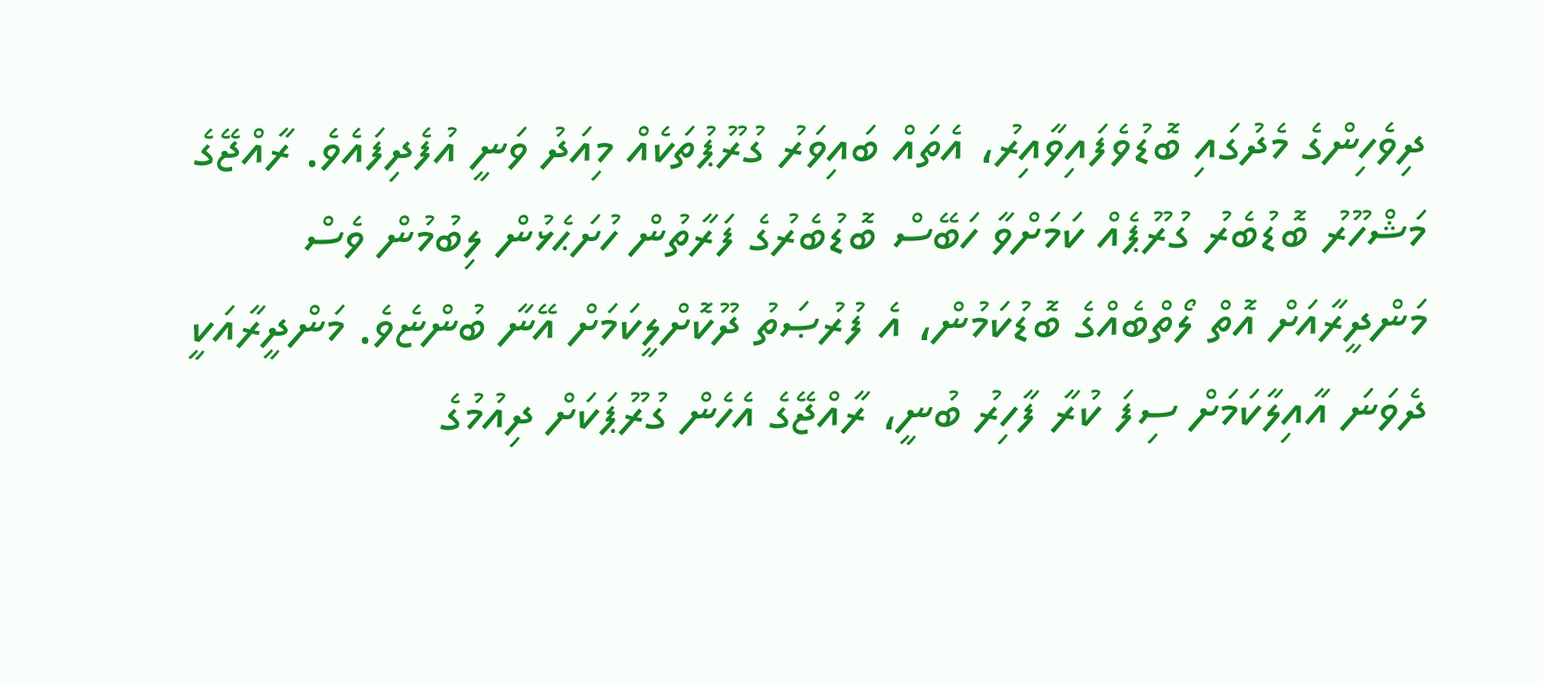ދިވެހިންގެ މެދުގައި ބޮޑުވެފައިވާއިރު، އެތައް ބައިވަރު ގުރޫޕުތަކެއް މިއަދު ވަނީ އުފެދިފައެވެ. ރާއްޖޭގެ މަޝްހޫރު ބޮޑުބެރު ގުރޫޕެއް ކަމަށްވާ ހަބޭސް ބޮޑުބެރުގެ ފަރާތުން ހުށަޙެޅުން ލިބުމުން ވެސް މަންދީރާއަށް އޮތް ލޯތްބެއްގެ ބޮޑުކަމުން، އެ ފުރުޞަތު ދޫކޮށްލީކަމަށް އޭނާ ބުންޏެވެ. މަންދީރާއަކީ ދެވަނަ އާއިލާކަމަށް ސިފަ ކުރާ ފާހިރު ބުނީ، ރާއްޖޭގެ އެހެން ގުރޫޕަކަށް ދިއުމުގެ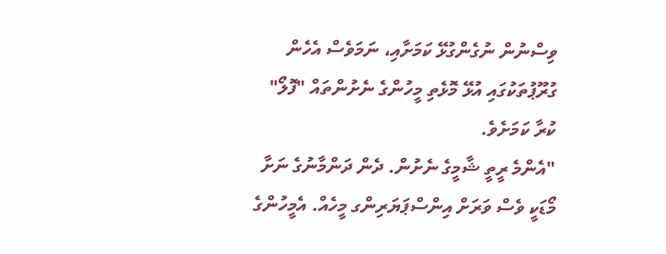ވިސްނުން ނުގެންގުޅޭ ކަމަށާއި، ނަމަވެސް އެހެން ގުރޫޕުތަކުގައި އުޅޭ މޮޅެތި މީހުންގެ ނެށުންތައް "ފޮލޯ" ކުރާ ކަމަށެވެ.
"އެންމެ ރީތީ ޝާމީގެ ނެށުން. ދެން ދަންމާނުގެ ނަށާ މޯޑަކީ ވެސް ވަރަށް އިންސްޕަޔަރިންގ މީހެއް. އެމީހުންގެ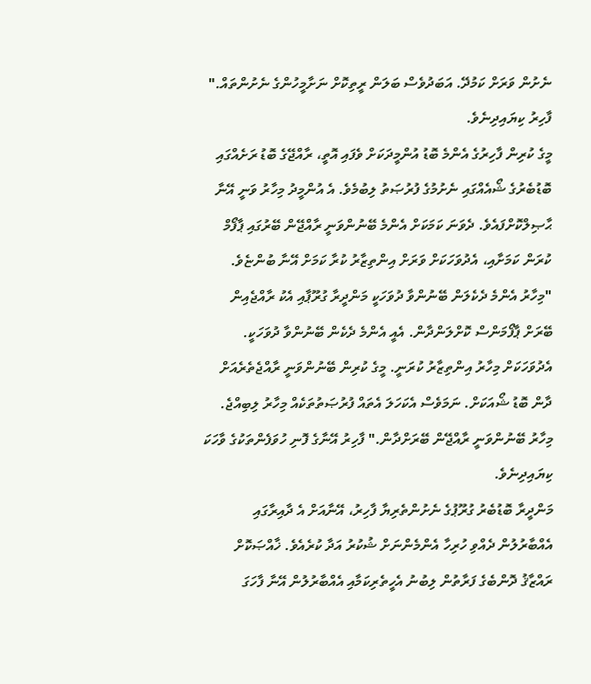ނެށުން ވަރަށް ކަމުދޭ. އަބަދުވެސް ބަލަން ރީތިކޮށް ނަށާމީހުންގެ ނެށުންތައް." ފާހިރު ކިޔައިދިނެވެ.
މީގެ ކުރިން ފާހިރުގެ އެންމެ ބޮޑު އުންމީދަކަށް ވެފައި އޮތީ، ރާއްޖޭގެ ބޮޑު ރަށެއްގައި ބޮޑުބެރުގެ ޝޯއެއްގައި ނެށުމުގެ ފުރުޞަތު ލިބުމެވެ. އެ އުންމީދު މިހާރު ވަނީ އޭނާ ޙާޞިލްކޮށްފައެވެ. ދެވަނަ ކަމަކަށް އެންމެ ބޭނުންވަނީ ރާއްޖޭން ބޭރުގައި ޕާފޯމް ކުރަން ކަމަށާއި، އެދުވަހަކަށް ވަރަށް އިންތިޒާރު ކުރާ ކަމަށް އޭނާ ބުންޏެވެ.
"މިހާރު އެންމެ ދެކެލަން ބޭނުންވާ ދުވަހަކީ މަންދީރާ ގުރޫޕާއި އެކު ރާއްޖެއިން ބޭރަށް ޕާފޯމަންސް ކޮށްލަންދާން. އެއީ އެންމެ ދެކެން ބޭނުންވާ ދުވަހަކީ. އެދުވަހަކަށް މިހާރު އިންތިޒާރު ކުރަނީ. މީގެ ކުރިން ބޭނުންވަނީ ރާއްޖެތެރެއަށް ދާން ބޮޑު ޝޯއަކަށް. ނަމަވެސް އެކަހަލަ އެތައް ފުރުޞަތުތަކެއް މިހާރު ލިބިއްޖެ. މިހާރު ބޭނުންވަނީ ރާއްޖޭން ބޭރަށްދާން." ފާހިރު އޭނާގެ ފޮނި ހުވަފެންތަކުގެ ވާހަކަ ކިޔައިދިނެވެ.
މަންދީރާ ބޮޑުބެރު ގުރޫޕުގެ ނެށުންތެރިޔާ ފާހިރު، އޭނާއަށް އެ ދާއިރާގައި އެއްބާރުލުން ދެއްވި ހުރިހާ އެންމެންނަށް ޝުކުރު އަދާ ކުރެއެވެ. ޚާއްޞަކޮށް ރައްޒާޤު ދޮންބެގެ ފަރާތުން ލިބުނު އެހީތެރިކަމާއި އެއްބާރުލުން އޭނާ ފާހަގަ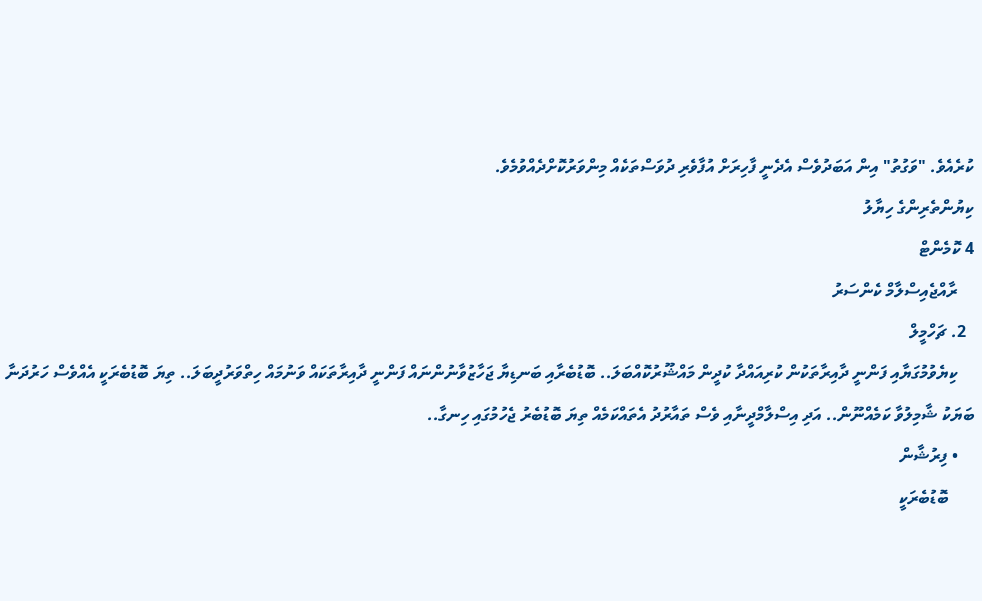ކުރެއެވެ. "ވަގުތު" އިން އަބަދުވެސް އެދެނީ ފާހިރަށް އުފާވެރި ދުވަސްތަކެއް މިންވަރުކޮށްދެއްވުމެވެ.
ކިޔުންތެރިންގެ ހިޔާލު
4 ކޮމެންޓް
    ރާއްޖެއިސްލާމް ކެންސަރު
  2. ޗަހްމީލް
    ކިޔެވުމުގަޔާއި ފަންނީ ދާއިރާތަކުން ކުރިއައްދާ ކުދީން މައްޝޫރުކޮއްބަލަ.. ބޮޑުބެރާއި ބަނޑިޔާ ޖަހާޒުވާނުންނައް ފަންނީ ދާއިރާތަކައް ވަނުމައް ހިތްވަރުދީބަލަ.. ތިޔަ ބޮޑުބެރަކީ އެއްވެސް ހަރުދަނާ ބަޔަކު ޝާމިލުވާ ކަމެއްނޫން.. އަދި އިސްލާމްދީނާއި ވެސް ތައާރުދު އެތައްކަމެއް ތިޔަ ބޮޑުބެރު ޖެހުމުގައި ހިނގާ..
    • ފިރުޝާން
      ބޮޑުބެރަކީ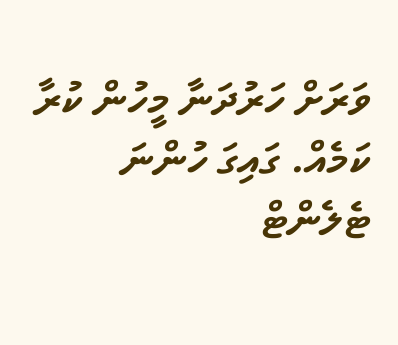ވަރަށް ހަރުދަނާ މީހުން ކުރާ ކަމެއް. ގައިގަ ހުންނަ ޓެލެންޓް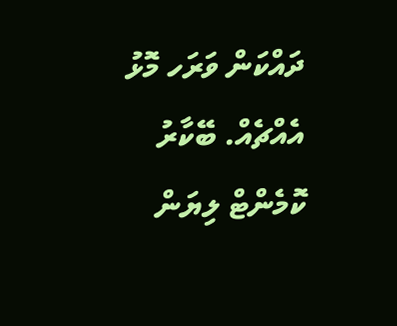ދައްކަން ވަރަހ މޮޅު އެއްޗެއް. ބޭކާރު ކޮމެންޓް ލިޔަން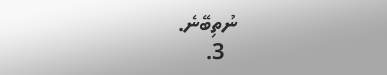ނުތިބޭނެ.
  3.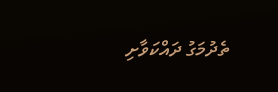ތެދުމަގު ދައްކަވާށި